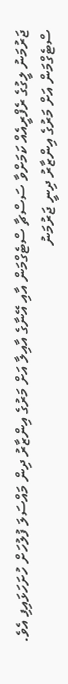ޖަރުމަނު ލީގުގެ ރެފްރީއެއް ކަމަށްވާ ސަސްޗާ ސްޓެގްމަން އާއި އޭނާގެ އާއިލާ އަށް މަރުގެ އިންޒާރު ދިން މައްސަލަ ފުލުހަށް ހުށަހަޅައިފި އެވެ.
ސްޓެގްމަން އަށް މަރުގެ އިންޒާރު ދިނީ ޖަރުމަނު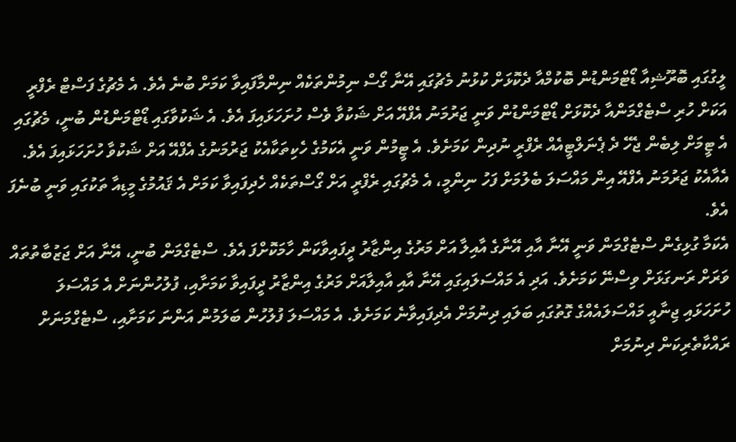ލީގުގައި ބޮރޫޝިއާ ޑޯޓްމަންޑުން ބޮކުމްއާ ދެކޮޅަށް ކުޅުނު މެޗުގައި އޭނާ ގޯސް ނިމުންތަކެއް ނިންމާފައިވާ ކަމަށް ބުނެ އެވެ. އެ މެޗުގެ ފަސްޓް ރެފްރީ އަކަށް ހުރި ސްޓެގްމަންއާ ދެކޮޅަށް ޑޯޓްމަންޑުން ވަނީ ޖަރުމަނު އެފްއޭ އަށް ޝަކުވާ ވެސް ހުށަހަޅައިފަ އެވެ. އެ ޝަކުވާގައި ޑޯޓްމަންޑުން ބުނީ، މެޗުގައި އެ ޓީމަށް ލިބެން ޖެހޭ ދެ ޕެނަލްޓީއެއް ރެފްރީ ނުދިން ކަމަށެވެ. އެ ޓީމުން ވަނީ އެކަމުގެ ހެކިތަކާއެކު ޖަރުމަނުގެ އެފްއޭ އަށް ޝަކުވާ ހުށަހަޅައިފަ އެވެ. އެއާއެކު ޖަރުމަނު އެފްއޭ އިން މައްސަލަ ބެލުމަށް ފަހު ނިންމީ، އެ މެޗުގައި ރެފްރީ އަށް ގޯސްތަކެއް ހެދިފައިވާ ކަމަށް އެ ޤައުމުގެ މީޑިއާ ތަކުގައި ވަނީ ބުނެފަ އެވެ.
އެކަމާ ގުޅިގެން ސްޓެގްމަން ވަނީ އޭނާ އާއި އޭނާގެ އާއިލާ އަށް މަރުގެ އިންޒާރު ދީފައިވާކަން ހާމަކޮށްފަ އެވެ. ސްޓެގްމަން ބުނީ، އޭނާ އަށް ޖަޒުބާތުތައް ވަރަށް ރަނގަޅަށް ވިސްނޭ ކަމަށެވެ. އަދި އެ މައްސަލައިގައި އޭނާ އާއި އާއިލާއަށް މަރުގެ އިންޒާރު ދީފައިވާ ކަމަށާއި، ފުލުހުންނަށް އެ މައްސަލަ ހުށަހަޅައި ޖިނާއީ މައްސަލައެއްގެ ގޮތުގައި ބަލައި ދިނުމަށް އެދިފައިވާނެ ކަމަށެވެ. އެ މައްސަލަ ފުލުހުން ބަލަމުން އަންނަ ކަމަށާއި، ސްޓެގްމަނަށް ރައްކާތެރިކަން ދިނުމަށް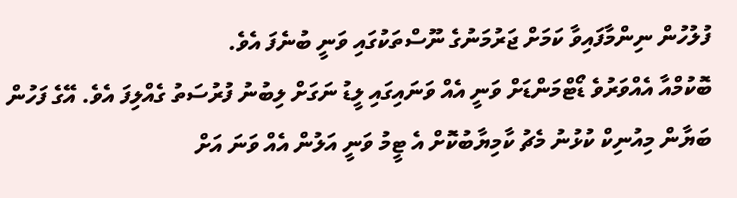ފުލުހުން ނިންމާފައިވާ ކަމަށް ޖަރުމަނުގެ ނޫސްތަކުގައި ވަނީ ބުނެފަ އެވެ.
ބޮކުމްއާ އެއްވަރުވެ ޑޯޓްމަންޑަށް ވަނީ އެއް ވަނައިގައި ލީޑު ނަގަށް ލިބުނު ފުރުސަތު ގެއްލިފަ އެވެ. އޭގެ ފަހުން ބަޔާން މިއުނިކް ކުޅުނު މެޗު ކާމިޔާބުކޮށް އެ ޓީމު ވަނީ އަލުން އެއް ވަނަ އަށް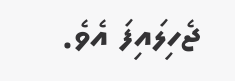ޖެހިލައިފަ އެވެ.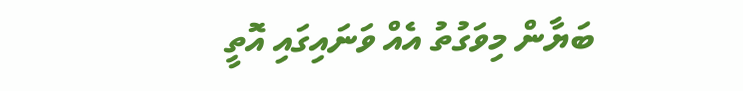ބަޔާން މިވަގުތު އެއް ވަނައިގައި އޮތީ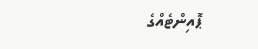ޕޮއިންޓެއްގެ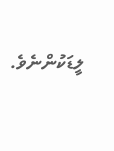ލީޑަކުންނެވެ.